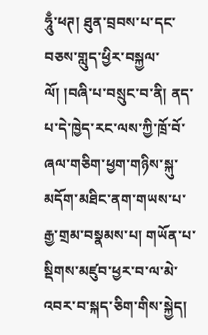ཧཱུྃ་ཕཊ། ཐུན་བྲབས་པ་དང་བཅས་གླུད་ཕྱིར་བསྐྱལ་ལོ། །བཞི་པ་བསྲུང་བ་ནི། ནད་པ་དེ་ཁྱེད་རང་ལས་ཀྱི་ཁྲོ་བོ་ཞལ་གཅིག་ཕྱག་གཉིས་སྐུ་མདོག་མཐིང་ནག་གཡས་པ་རྒྱ་གྲམ་བསྣམས་པ། གཡོན་པ་སྡིགས་མཛུབ་ཕྱར་བ་ལ་མེ་འབར་བ་སྐད་ཅིག་གིས་སྐྱེད།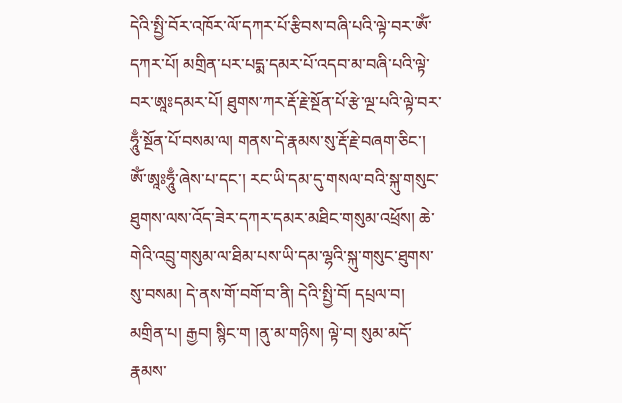དེའི་སྤྱི་བོར་འཁོར་ལོ་དཀར་པོ་རྩིབས་བཞི་པའི་ལྟེ་བར་ཨོཾ་དཀར་པོ། མགྲིན་པར་པདྨ་དམར་པོ་འདབ་མ་བཞི་པའི་ལྟེ་བར་ཨཱཿདམར་པོ། ཐུགས་ཀར་རྡོ་རྗེ་སྔོན་པོ་རྩེ་ལྔ་པའི་ལྟེ་བར་ཧཱུྃ་སྔོན་པོ་བསམ་ལ། གནས་དེ་རྣམས་སུ་རྡོ་རྗེ་བཞག་ཅིང་། ཨོཾ་ཨཱཿཧཱུྃ་ཞེས་པ་དང་། རང་ཡི་དམ་དུ་གསལ་བའི་སྐུ་གསུང་ཐུགས་ལས་འོད་ཟེར་དཀར་དམར་མཐིང་གསུམ་འཕྲོས། ཆེ་གེའི་འབྲུ་གསུམ་ལ་ཐིམ་པས་ཡི་དམ་ལྷའི་སྐུ་གསུང་ཐུགས་སུ་བསམ། དེ་ནས་གོ་བགོ་བ་ནི། དེའི་སྤྱི་བོ། དཔྲལ་བ། མགྲིན་པ། རྒྱབ། སྙིང་ག །ནུ་མ་གཉིས། ལྟེ་བ། སུམ་མདོ་རྣམས་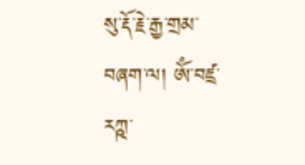སུ་རྡོ་རྗེ་རྒྱ་གྲམ་བཞག་ལ། ཨོཾ་བཛྲ་རཀྵ་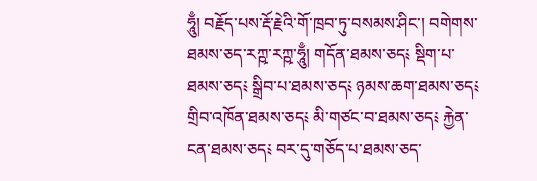ཧཱུྃ། བརྗོད་པས་རྡོ་རྗེའི་གོ་ཁྲབ་ཏུ་བསམས་ཤིང་། བགེགས་ཐམས་ཅད་རཀྵ་རཀྵ་ཧཱུྃ། གདོན་ཐམས་ཅད༴ སྡིག་པ་ཐམས་ཅད༴ སྒྲིབ་པ་ཐམས་ཅད༴ ཉམས་ཆག་ཐམས་ཅད༴ གྲིབ་འཁོན་ཐམས་ཅད༴ མི་གཙང་བ་ཐམས་ཅད༴ རྐྱེན་ངན་ཐམས་ཅད༴ བར་དུ་གཅོད་པ་ཐམས་ཅད་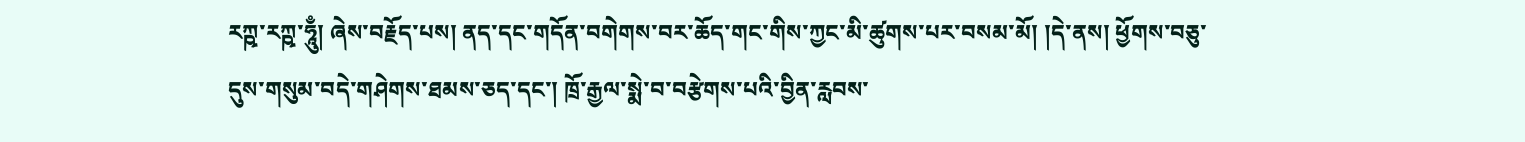རཀྵ་རཀྵ་ཧཱུྃ། ཞེས་བརྗོད་པས། ནད་དང་གདོན་བགེགས་བར་ཆོད་གང་གིས་ཀྱང་མི་ཚུགས་པར་བསམ་མོ། །དེ་ནས། ཕྱོགས་བཅུ་དུས་གསུམ་བདེ་གཤེགས་ཐམས་ཅད་དང་། ཁྲོ་རྒྱལ་སྨེ་བ་བརྩེགས་པའི་བྱིན་རླབས་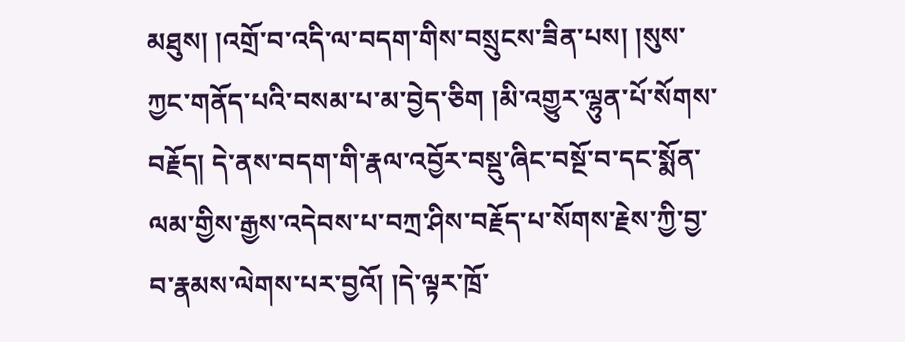མཐུས། །འགྲོ་བ་འདི་ལ་བདག་གིས་བསྲུངས་ཟིན་པས། །སུས་ཀྱང་གནོད་པའི་བསམ་པ་མ་བྱེད་ཅིག །མི་འགྱུར་ལྷུན་པོ་སོགས་བརྗོད། དེ་ནས་བདག་གི་རྣལ་འབྱོར་བསྡུ་ཞིང་བསྔོ་བ་དང་སྨོན་ལམ་གྱིས་རྒྱས་འདེབས་པ་བཀྲ་ཤིས་བརྗོད་པ་སོགས་རྗེས་ཀྱི་བྱ་བ་རྣམས་ལེགས་པར་བྱའོ། །དེ་ལྟར་ཁྲོ་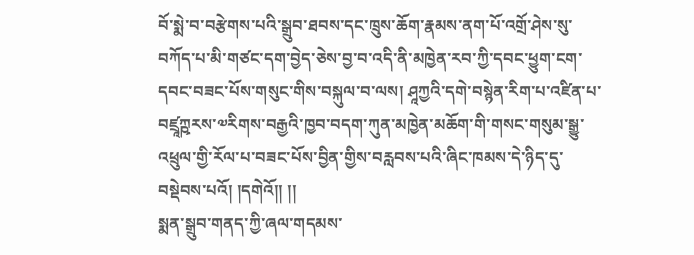བོ་སྨེ་བ་བརྩེགས་པའི་སྒྲུབ་ཐབས་དང་ཁྲུས་ཆོག་རྣམས་ནག་པོ་འགྲོ་ཤེས་སུ་བཀོད་པ་མི་གཙང་དག་བྱེད་ཅེས་བྱ་བ་འདི་ནི་མཁྱེན་རབ་ཀྱི་དབང་ཕྱུག་ངག་དབང་བཟང་པོས་གསུང་གིས་བསྐུལ་བ་ལས། ཤཱཀྱའི་དགེ་བསྙེན་རིག་པ་འཛིན་པ་བཛྲཱཀྵརས་༧རིགས་བརྒྱའི་ཁྱབ་བདག་ཀུན་མཁྱེན་མཆོག་གི་གསང་གསུམ་སྒྱུ་འཕྲུལ་གྱི་རོལ་པ་བཟང་པོས་བྱིན་གྱིས་བརླབས་པའི་ཞིང་ཁམས་དེ་ཉིད་དུ་བསྡེབས་པའོ། །དགེའོ།། །།
སྨན་སྒྲུབ་གནད་ཀྱི་ཞལ་གདམས་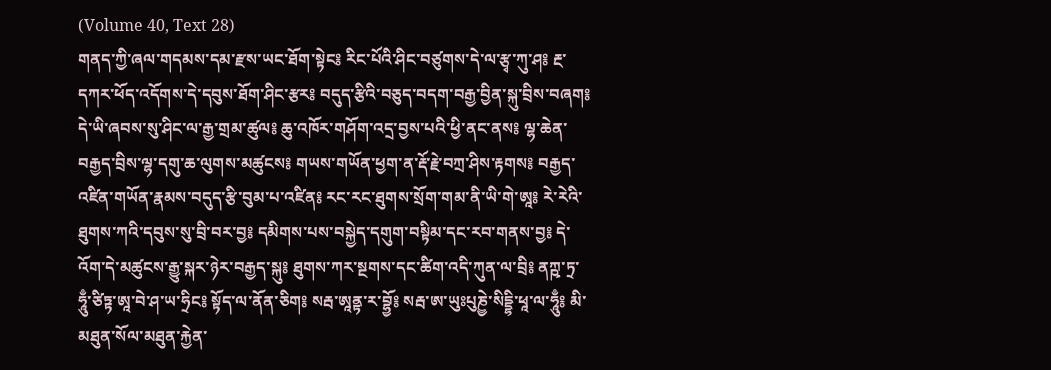(Volume 40, Text 28)
གནད་ཀྱི་ཞལ་གདམས་དམ་རྫས་ཡང་ཐོག་སྟེང༔ རིང་པོའི་ཤིང་བཙུགས་དེ་ལ་རྩྭ་ཀུ་ཤ༔ རྔ་དཀར་ཕོད་འདོགས་དེ་དབུས་ཐོག་ཤིང་རྩར༔ བདུད་རྩིའི་བཅུད་བདག་བརྒྱ་བྱིན་སྐུ་བྲིས་བཞག༔ དེ་ཡི་ཞབས་སུ་ཤིང་ལ་རྒྱ་གྲམ་ཚུལ༔ ཆུ་འཁོར་གཤོག་འདྲ་བྱས་པའི་ཕྱི་ནང་ནས༔ ལྷ་ཆེན་བརྒྱད་བྲིས་ལྷ་དགུ་ཆ་ལུགས་མཚུངས༔ གཡས་གཡོན་ཕྱག་ན་རྡོ་རྗེ་བཀྲ་ཤིས་རྟགས༔ བརྒྱད་འཛིན་གཡོན་རྣམས་བདུད་རྩི་བུམ་པ་འཛིན༔ རང་རང་ཐུགས་སྲོག་གམ་ནི་ཡི་གེ་ཨཱ༔ རེ་རེའི་ཐུགས་ཀའི་དབུས་སུ་བྲི་བར་བྱ༔ དམིགས་པས་བསྐྱེད་དགུག་བསྟིམ་དང་རབ་གནས་བྱ༔ དེ་འོག་དེ་མཚུངས་རྒྱུ་སྐར་ཉེར་བརྒྱད་སྐུ༔ ཐུགས་ཀར་སྔགས་དང་ཚིག་འདི་ཀུན་ལ་བྲི༔ ནཀྵ་ཏྲ་ཧཱུྃ་ཙིཏྟ་ཨཱ་བེ་ཤ་ཡ་ཧྲིང༔ སྟོད་ལ་ནོན་ཅིག༔ སརྦ་ཨཱནྟ་ར་བྷྱོ༔ སརྦ་ཨ་ཡུཿཔུཎྱེ་སིདྡྷི་ཕཱ་ལ་ཧཱུྃ༔ མི་མཐུན་སོལ་མཐུན་རྐྱེན་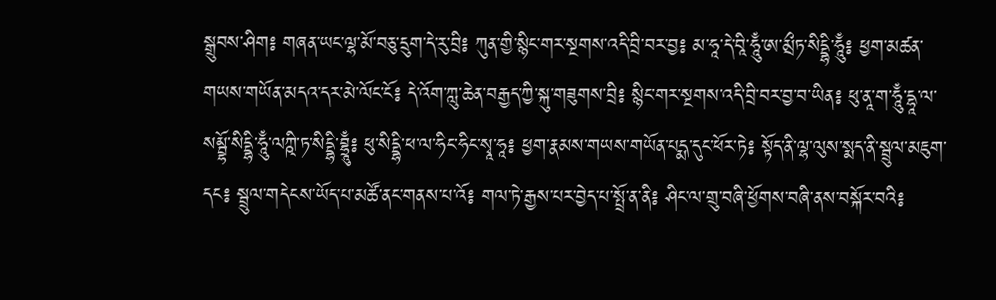སྒྲུབས་ཤིག༔ གཞན་ཡང་ལྷ་མོ་བཅུ་དྲུག་དེ་རུ་བྲི༔ ཀུན་གྱི་སྙིང་གར་སྔགས་འདི་བྲི་བར་བྱ༔ མ་ཧཱ་དེ་བཱི་ཧཱུྃ་ཨ་མྲྀཏ་སིདྡྷི་ཧཱུྃ༔ ཕྱག་མཚན་གཡས་གཡོན་མདའ་དར་མེ་ལོང་ངོ༔ དེ་འོག་ཀླུ་ཆེན་བརྒྱད་ཀྱི་སྐུ་གཟུགས་བྲི༔ སྙིང་གར་སྔགས་འདི་བྲི་བར་བྱ་བ་ཡིན༔ ཕུ་ནཱ་ག་ཧཱུྃ་དྷཱ་ལ་སམྦྷོ་སིདྡྷི་ཧཱུྃ་ལཀྵི་ཏ་སིདྡྷི་བྷྲཱུྃ༔ ཕུ་སིདྡྷི་ཕ་ལ་ཧིང་ཧིང་སྭཱ་ཧཱ༔ ཕྱག་རྣམས་གཡས་གཡོན་པདྨ་དུང་ཕོར་ཏེ༔ སྟོད་ནི་ལྷ་ལུས་སྨད་ནི་སྦྲུལ་མཇུག་དང༔ སྦྲུལ་གདེངས་ཡོད་པ་མཚོ་ནང་གནས་པ་འོ༔ གལ་ཏེ་རྒྱས་པར་བྱེད་པ་སྤྲོ་ན་ནི༔ ཤིང་ལ་གྲུ་བཞི་ཕྱོགས་བཞི་ནས་བསྐོར་བའི༔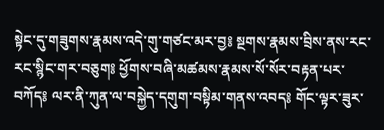སྟེང་དུ་གཟུགས་རྣམས་འདེ་གུ་གཙང་མར་བྱ༔ སྔགས་རྣམས་བྲིས་ནས་རང་རང་སྙིང་གར་བཅུག༔ ཕྱོགས་བཞི་མཚམས་རྣམས་སོ་སོར་བརྟན་པར་བཀོད༔ ལར་ནི་ཀུན་ལ་བསྐྱེད་དགུག་བསྟིམ་གནས་འབད༔ གོང་ལྟར་ཟུར་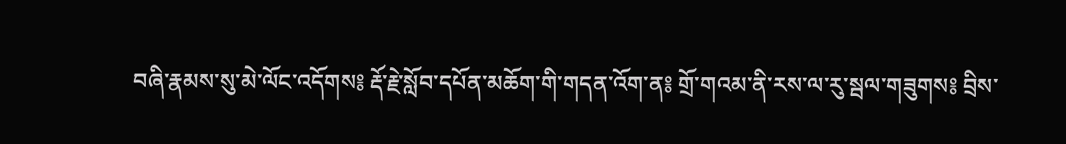བཞི་རྣམས་སུ་མེ་ལོང་འདོགས༔ རྡོ་རྗེ་སློབ་དཔོན་མཆོག་གི་གདན་འོག་ན༔ གྲོ་གའམ་ནི་རས་ལ་རུ་སྦལ་གཟུགས༔ བྲིས་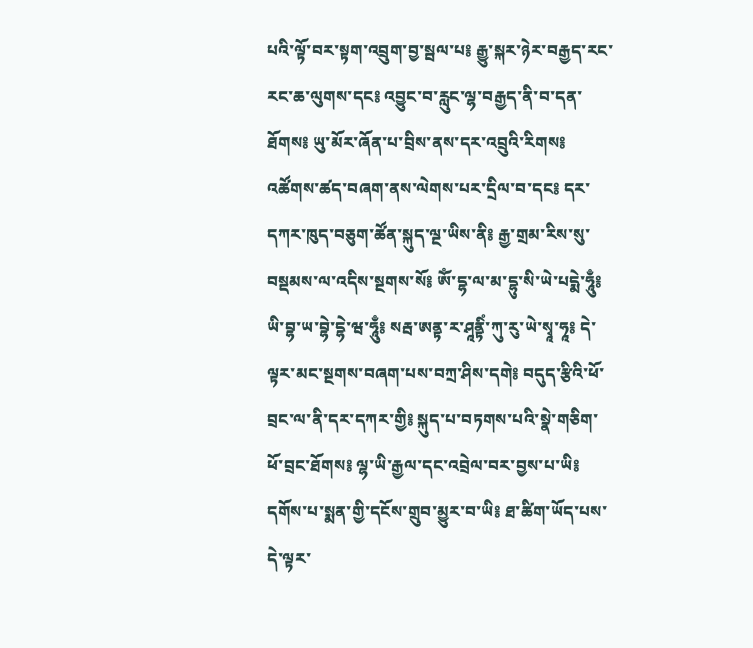པའི་ལྟོ་བར་སྟག་འབྲུག་བྱ་སྦལ་པ༔ རྒྱུ་སྐར་ཉེར་བརྒྱད་རང་རང་ཆ་ལུགས་དང༔ འབྱུང་བ་རླུང་ལྷ་བརྒྱད་ནི་བ་དན་ཐོགས༔ ཡུ་མོར་ཞོན་པ་བྲིས་ནས་དར་འབྲུའི་རིགས༔ འཚོགས་ཚད་བཞག་ནས་ལེགས་པར་དྲིལ་བ་དང༔ དར་དཀར་ཁུད་བཅུག་ཚོན་སྐུད་ལྔ་ཡིས་ནི༔ རྒྱ་གྲམ་རིས་སུ་བསྡམས་ལ་འདིས་སྔགས་སོ༔ ཨོཾ་དྷ་ལ་མ་དྷུ་སི་ཡེ་པདྨེ་ཧཱུྃ༔ ཡི་བྷ་ཡ་བྷེ་དྷེ་ཝ་ཧཱུྃ༔ སརྦ་ཨནྟ་ར་ཤཱནྟིཾ་ཀུ་རུ་ཡེ་སྭཱ་ཧཱ༔ དེ་ལྟར་མང་སྔགས་བཞག་པས་བཀྲ་ཤིས་དགེ༔ བདུད་རྩིའི་ཕོ་བྲང་ལ་ནི་དར་དཀར་གྱི༔ སྐུད་པ་བཏགས་པའི་སྣེ་གཅིག་ཕོ་བྲང་ཐོགས༔ ལྷ་ཡི་རྒྱལ་དང་འབྲེལ་བར་བྱས་པ་ཡི༔ དགོས་པ་སྨན་གྱི་དངོས་གྲུབ་མྱུར་བ་ཡི༔ ཐ་ཚིག་ཡོད་པས་དེ་ལྟར་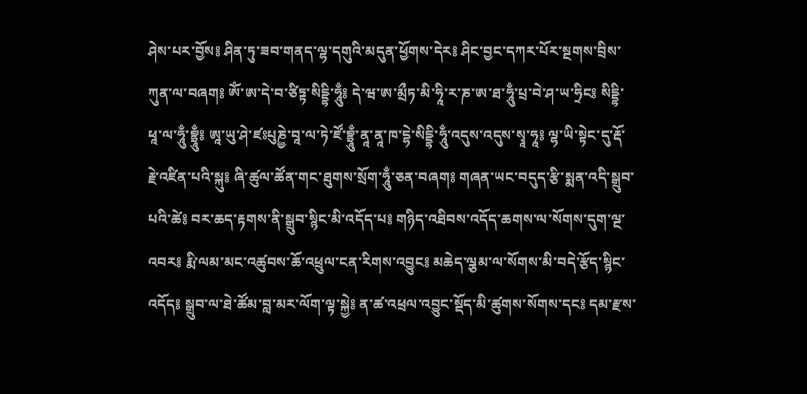ཤེས་པར་བྱོས༔ ཤིན་ཏུ་ཟབ་གནད་ལྷ་དགུའི་མདུན་ཕྱོགས་དེར༔ ཤིང་བྱང་དཀར་པོར་སྔགས་བྲིས་ཀུན་ལ་བཞག༔ ཨོཾ་ཨ་དེ་བ་ཙིཏྟ་སིདྡྷི་ཧཱུྃ༔ དེ་ཝ་ཨ་མྲྀཏ་མི་ཧཱི་ར་ཎ་ཨ་ཐ་ཧཱུྃ་པྲ་བེ་ཤ་ཡ་ཧྲིང༔ སིདྡྷི་ཕཱ་ལ་ཧཱུྃ་བྷྲཱུྃ༔ ཨཱ་ཡུ་ཤེ་ཛཿཔུཎྱེ་བཱ་ལ་ཏེ་ཛོ་བྷྲཱུྃ་ནཱ་ནཱ་ཁ་དྷེ་སིདྡྷི་ཧཱུྃ་འདུས་འདུས་སྭཱ་ཧཱ༔ ལྷ་ཡི་སྟེང་དུ་རྡོ་རྗེ་འཛིན་པའི་སྐུ༔ ཞི་ཚུལ་ཚོན་གང་ཐུགས་སྲོག་ཧཱུྃ་ཅན་བཞག༔ གཞན་ཡང་བདུད་རྩི་སྨན་འདི་སྒྲུབ་པའི་ཚེ༔ བར་ཆད་རྟགས་ནི་སྒྲུབ་སྙིང་མི་འདོད་པ༔ གཉིད་འཐིབས་འདོད་ཆགས་ལ་སོགས་དུག་ལྔ་འབར༔ རྨི་ལམ་མང་འཚུབས་ཆོ་འཕྲུལ་ངན་རིགས་འབྱུང༔ མཆེད་ལྕམ་ལ་སོགས་མི་བདེ་རྩོད་སྙིང་འདོད༔ སྒྲུབ་ལ་ཐེ་ཚོམ་བླ་མར་ལོག་ལྟ་སྐྱེ༔ ན་ཚ་འཕྲལ་འབྱུང་སྡོད་མི་ཚུགས་སོགས་དང༔ དམ་རྫས་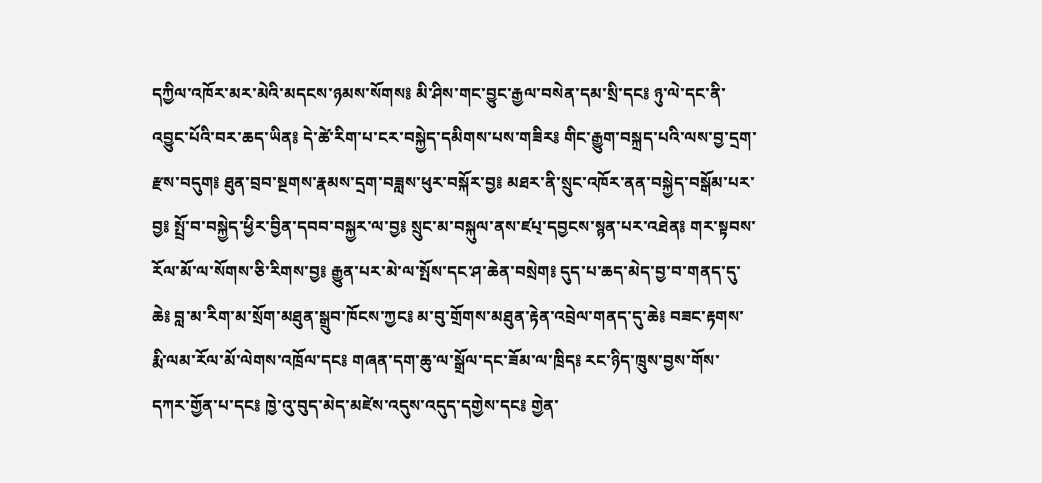དཀྱིལ་འཁོར་མར་མེའི་མདངས་ཉམས་སོགས༔ མི་ཤིས་གང་བྱུང་རྒྱལ་བསེན་དམ་སྲི་དང༔ ཉུ་ལེ་དང་ནི་འབྱུང་པོའི་བར་ཆད་ཡིན༔ དེ་ཚེ་རིག་པ་ངར་བསྐྱེད་དམིགས་པས་གཟིར༔ གིང་རྒྱུག་བསྐྲད་པའི་ལས་བྱ་དྲག་རྫས་བདུག༔ ཐུན་བྲབ་སྔགས་རྣམས་དྲག་བཟླས་ཕུར་བསྐོར་བྱ༔ མཐར་ནི་སྲུང་འཁོར་ནན་བསྐྱེད་བསྒོམ་པར་བྱ༔ སྤྲོ་བ་བསྐྱེད་ཕྱིར་བྱིན་དབབ་བསྐྱར་ལ་བྱ༔ སྲུང་མ་བསྐུལ་ནས་ཛཔ྄་དབྱངས་སྙན་པར་འཐེན༔ གར་སྟབས་རོལ་མོ་ལ་སོགས་ཅི་རིགས་བྱ༔ རྒྱུན་པར་མེ་ལ་སྤོས་དང་ཤ་ཆེན་བསྲེག༔ དུད་པ་ཆད་མེད་བྱ་བ་གནད་དུ་ཆེ༔ བླ་མ་རིག་མ་སྲོག་མཐུན་སྒྲུབ་ཁོངས་ཀྱང༔ མ་བུ་གྲོགས་མཐུན་རྟེན་འབྲེལ་གནད་དུ་ཆེ༔ བཟང་རྟགས་རྨི་ལམ་རོལ་མོ་ལེགས་འཁྲོལ་དང༔ གཞན་དག་ཆུ་ལ་སྒྲོལ་དང་ཟོམ་ལ་ཁྲིད༔ རང་ཉིད་ཁྲུས་བྱས་གོས་དཀར་གྱོན་པ་དང༔ ཁྱེ་འུ་བུད་མེད་མཛེས་འདུས་འདུད་དགྱེས་དང༔ གྱེན་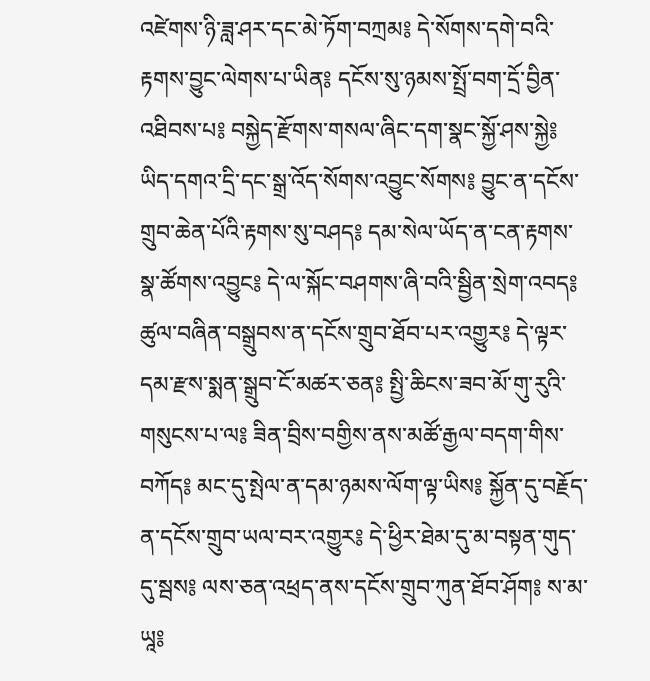འཛེགས་ཉི་ཟླ་ཤར་དང་མེ་ཏོག་བཀྲམ༔ དེ་སོགས་དགེ་བའི་རྟགས་བྱུང་ལེགས་པ་ཡིན༔ དངོས་སུ་ཉམས་སྤྲོ་བག་དྲོ་བྱིན་འཐིབས་པ༔ བསྐྱེད་རྫོགས་གསལ་ཞིང་དག་སྣང་སྐྱོ་ཤས་སྐྱེ༔ ཡིད་དགའ་དྲི་དང་སྒྲ་འོད་སོགས་འབྱུང་སོགས༔ བྱུང་ན་དངོས་གྲུབ་ཆེན་པོའི་རྟགས་སུ་བཤད༔ དམ་སེལ་ཡོད་ན་ངན་རྟགས་སྣ་ཚོགས་འབྱུང༔ དེ་ལ་སྐོང་བཤགས་ཞི་བའི་སྦྱིན་སྲེག་འབད༔ ཚུལ་བཞིན་བསྒྲུབས་ན་དངོས་གྲུབ་ཐོབ་པར་འགྱུར༔ དེ་ལྟར་དམ་རྫས་སྨན་སྒྲུབ་ངོ་མཚར་ཅན༔ སྤྱི་ཆིངས་ཟབ་མོ་གུ་རུའི་གསུངས་པ་ལ༔ ཟིན་བྲིས་བགྱིས་ནས་མཚོ་རྒྱལ་བདག་གིས་བཀོད༔ མང་དུ་སྤེལ་ན་དམ་ཉམས་ལོག་ལྟ་ཡིས༔ སྐྱོན་དུ་བརྗོད་ན་དངོས་གྲུབ་ཡལ་བར་འགྱུར༔ དེ་ཕྱིར་ཐེམ་དུ་མ་བསྟན་གུད་དུ་སྦས༔ ལས་ཅན་འཕྲད་ནས་དངོས་གྲུབ་ཀུན་ཐོབ་ཤོག༔ ས་མ་ཡཱ༔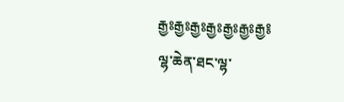རྒྱཿརྒྱཿརྒྱཿརྒྱཿརྒྱཿརྒྱཿརྒྱ༔
ལྷ་ཆེན་ཐང་ལྷ་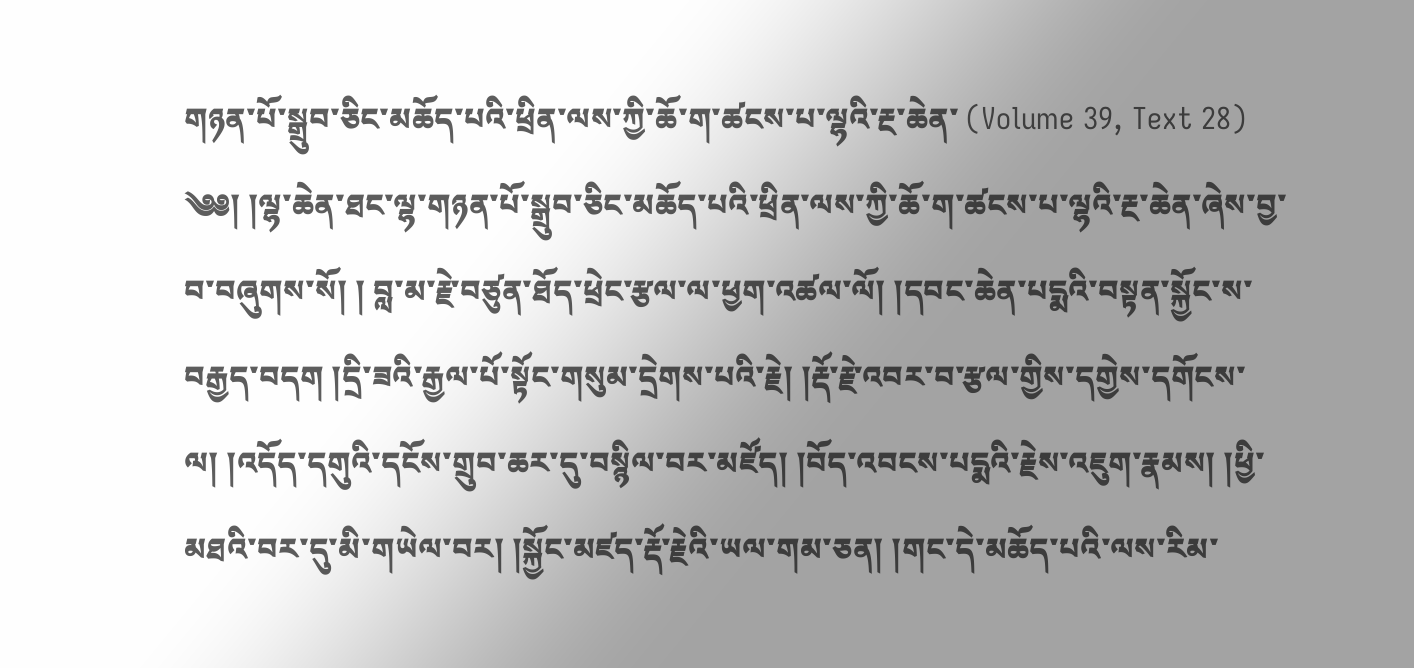གཉན་པོ་སྒྲུབ་ཅིང་མཆོད་པའི་ཕྲིན་ལས་ཀྱི་ཆོ་ག་ཚངས་པ་ལྷའི་རྔ་ཆེན་ (Volume 39, Text 28)
༄༅། །ལྷ་ཆེན་ཐང་ལྷ་གཉན་པོ་སྒྲུབ་ཅིང་མཆོད་པའི་ཕྲིན་ལས་ཀྱི་ཆོ་ག་ཚངས་པ་ལྷའི་རྔ་ཆེན་ཞེས་བྱ་བ་བཞུགས་སོ། ། བླ་མ་རྗེ་བཙུན་ཐོད་ཕྲེང་རྩལ་ལ་ཕྱག་འཚལ་ལོ། །དབང་ཆེན་པདྨའི་བསྟན་སྐྱོང་ས་བརྒྱད་བདག །དྲི་ཟའི་རྒྱལ་པོ་སྟོང་གསུམ་དྲེགས་པའི་རྗེ། །རྡོ་རྗེ་འབར་བ་རྩལ་གྱིས་དགྱེས་དགོངས་ལ། །འདོད་དགུའི་དངོས་གྲུབ་ཆར་དུ་བསྙིལ་བར་མཛོད། །བོད་འབངས་པདྨའི་རྗེས་འཇུག་རྣམས། །ཕྱི་མཐའི་བར་དུ་མི་གཡེལ་བར། །སྐྱོང་མཛད་རྡོ་རྗེའི་ཡལ་གམ་ཅན། །གང་དེ་མཆོད་པའི་ལས་རིམ་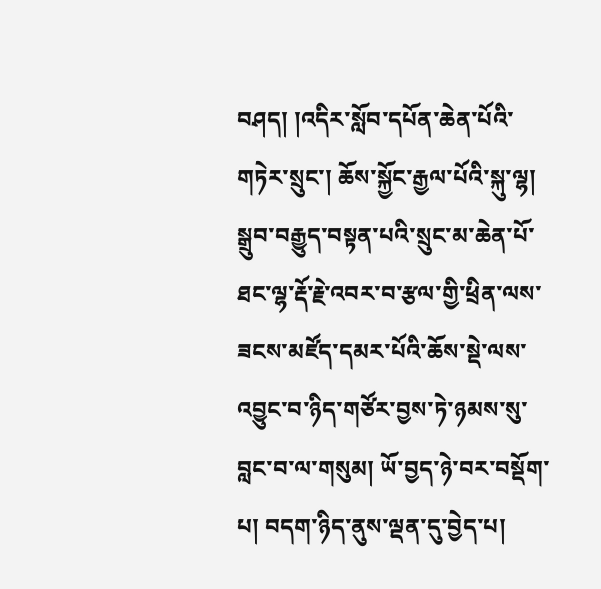བཤད། །འདིར་སློབ་དཔོན་ཆེན་པོའི་གཏེར་སྲུང་། ཆོས་སྐྱོང་རྒྱལ་པོའི་སྐུ་ལྷ། སྒྲུབ་བརྒྱུད་བསྟན་པའི་སྲུང་མ་ཆེན་པོ་ཐང་ལྷ་རྡོ་རྗེ་འབར་བ་རྩལ་གྱི་ཕྲིན་ལས་ཟངས་མཛོད་དམར་པོའི་ཆོས་སྡེ་ལས་འབྱུང་བ་ཉིད་གཙོར་བྱས་ཏེ་ཉམས་སུ་བླང་བ་ལ་གསུམ། ཡོ་བྱད་ཉེ་བར་བསྡོག་པ། བདག་ཉིད་ནུས་ལྡན་དུ་བྱེད་པ།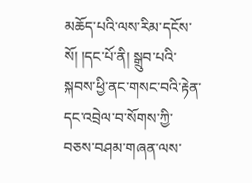མཆོད་པའི་ལས་རིམ་དངོས་སོ། །དང་པོ་ནི། སྒྲུབ་པའི་སྐབས་ཕྱི་ནང་གསང་བའི་རྟེན་དང་འབྲེལ་བ་སོགས་ཀྱི་བཅས་བཤམ་གཞན་ལས་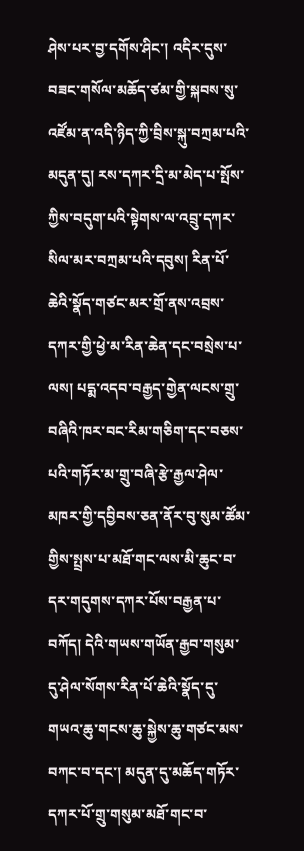ཤེས་པར་བྱ་དགོས་ཤིང་། འདིར་དུས་བཟང་གསོལ་མཆོད་ཙམ་གྱི་སྐབས་སུ་འཛོམ་ན་འདི་ཉིད་ཀྱི་བྲིས་སྐུ་བཀྲམ་པའི་མདུན་དུ། རས་དཀར་དྲི་མ་མེད་པ་སྤོས་ཀྱིས་བདུག་པའི་སྟེགས་ལ་འབྲུ་དཀར་སིལ་མར་བཀྲམ་པའི་དབུས། རིན་པོ་ཆེའི་སྣོད་གཙང་མར་གྲོ་ནས་འབྲས་དཀར་གྱི་ཕྱེ་མ་རིན་ཆེན་དང་བསྲེས་པ་ལས། པདྨ་འདབ་བརྒྱད་གྱེན་ལངས་གྲུ་བཞིའི་ཁར་བང་རིམ་གཅིག་དང་བཅས་པའི་གཏོར་མ་གྲུ་བཞི་རྩེ་རྒྱལ་ཤེལ་མཁར་གྱི་དབྱིབས་ཅན་ནོར་བུ་སུམ་ཚོམ་གྱིས་སྤྲས་པ་མཐོ་གང་ལས་མི་ཆུང་བ་དར་གདུགས་དཀར་པོས་བརྒྱན་པ་བཀོད། དེའི་གཡས་གཡོན་རྒྱབ་གསུམ་དུ་ཤེལ་སོགས་རིན་པོ་ཆེའི་སྣོད་དུ་གཡའ་ཆུ་གངས་ཆུ་སྐྱེས་ཆུ་གཙང་མས་བཀང་བ་དང་། མདུན་དུ་མཆོད་གཏོར་དཀར་པོ་གྲུ་གསུམ་མཐོ་གང་བ་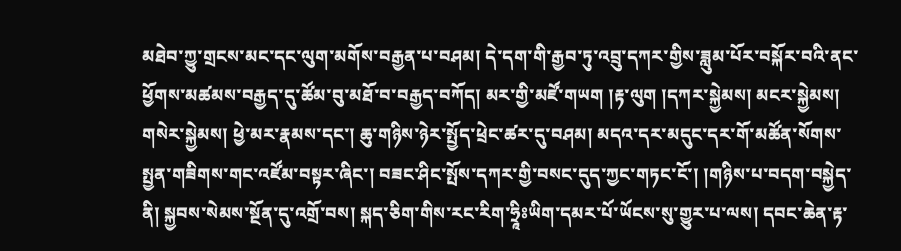མཐེབ་ཀྱུ་གྲངས་མང་དང་ལུག་མགོས་བརྒྱན་པ་བཤམ། དེ་དག་གི་རྒྱབ་ཏུ་འབྲུ་དཀར་གྱིས་ཟླུམ་པོར་བསྐོར་བའི་ནང་ཕྱོགས་མཚམས་བརྒྱད་དུ་ཚོམ་བུ་མཐོ་བ་བརྒྱད་བཀོད། མར་གྱི་མཛོ་གཡག །རྟ་ལུག །དཀར་སྐྱེམས། མངར་སྐྱེམས། གསེར་སྐྱེམས། ཕྱེ་མར་རྣམས་དང་། ཆུ་གཉིས་ཉེར་སྤྱོད་ཕྲེང་ཚར་དུ་བཤམ། མདའ་དར་མདུང་དར་གོ་མཚོན་སོགས་སྤྱན་གཟིགས་གང་འཛོམ་བསྟར་ཞིང་། བཟང་ཤིང་སྤོས་དཀར་གྱི་བསང་དུད་ཀྱང་གཏང་ངོ་། །གཉིས་པ་བདག་བསྐྱེད་ནི། སྐྱབས་སེམས་སྔོན་དུ་འགྲོ་བས། སྐད་ཅིག་གིས་རང་རིག་ཧྲཱིཿཡིག་དམར་པོ་ཡོངས་སུ་གྱུར་པ་ལས། དབང་ཆེན་རྟ་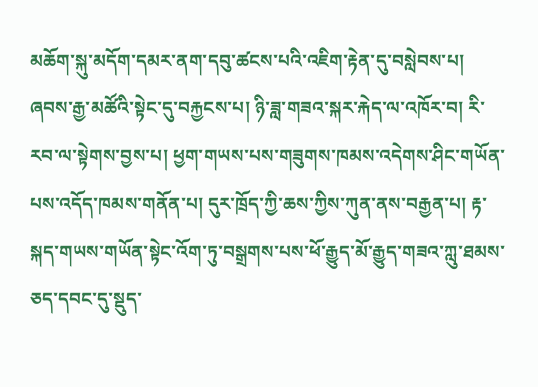མཆོག་སྐུ་མདོག་དམར་ནག་དབུ་ཚངས་པའི་འཇིག་རྟེན་དུ་བསླེབས་པ། ཞབས་རྒྱ་མཚོའི་སྟེང་དུ་བརྐྱངས་པ། ཉི་ཟླ་གཟའ་སྐར་རྐེད་ལ་འཁོར་བ། རི་རབ་ལ་སྟེགས་བྱས་པ། ཕྱག་གཡས་པས་གཟུགས་ཁམས་འདེགས་ཤིང་གཡོན་པས་འདོད་ཁམས་གནོན་པ། དུར་ཁྲོད་ཀྱི་ཆས་ཀྱིས་ཀུན་ནས་བརྒྱན་པ། རྟ་སྐད་གཡས་གཡོན་སྟེང་འོག་ཏུ་བསྒྲགས་པས་ཕོ་རྒྱུད་མོ་རྒྱུད་གཟའ་ཀླུ་ཐམས་ཅད་དབང་དུ་སྡུད་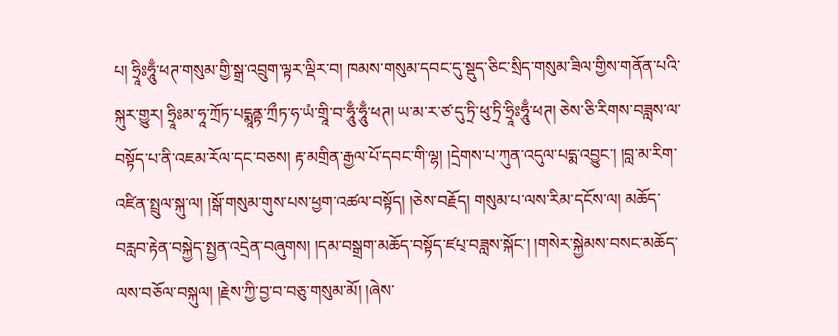པ། ཧྲཱིཿཧཱུྃ་ཕཊ་གསུམ་གྱི་སྒྲ་འབྲུག་ལྟར་ལྡིར་བ། ཁམས་གསུམ་དབང་དུ་སྡུད་ཅིང་སྲིད་གསུམ་ཟིལ་གྱིས་གནོན་པའི་སྐུར་གྱུར། ཧྲཱིཿམ་ཧཱ་ཀྲོཏ་པདྨཱནྟ་ཀྲྀཏ་ཧ་ཡཾ་གྲཱི་བ་ཧཱུྃ་ཧཱུྃ་ཕཊ། ཡ་མ་ར་ཙ་དུ་ཏྲི་ཕུ་ཏྲི་ཧྲཱིཿཧཱུྃ་ཕཊ། ཅེས་ཅི་རིགས་བཟླས་ལ་བསྟོད་པ་ནི་འཇམ་རོལ་དང་བཅས། རྟ་མགྲིན་རྒྱལ་པོ་དབང་གི་ལྷ། །དྲེགས་པ་ཀུན་འདུལ་པདྨ་འབྱུང་། །བླ་མ་རིག་འཛིན་སྤྲུལ་སྐུ་ལ། །སྒོ་གསུམ་གུས་པས་ཕྱག་འཚལ་བསྟོད། །ཅེས་བརྗོད། གསུམ་པ་ལས་རིམ་དངོས་ལ། མཆོད་བརླབ་རྟེན་བསྐྱེད་སྤྱན་འདྲེན་བཞུགས། །དམ་བསྒྲག་མཆོད་བསྟོད་ཛཔ྄་བཟླས་སྐོང་། །གསེར་སྐྱེམས་བསང་མཆོད་ལས་བཅོལ་བསྐུལ། །རྗེས་ཀྱི་བྱ་བ་བཅུ་གསུམ་མོ། །ཞེས་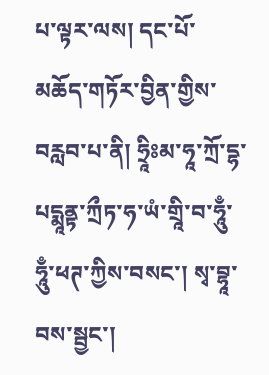པ་ལྟར་ལས། དང་པོ་མཆོད་གཏོར་བྱིན་གྱིས་བརླབ་པ་ནི། ཧྲཱིཿམ་ཧཱ་ཀྲོ་དྷ་པདྨཱནྟ་ཀྲྀཏ་ཧ་ཡཾ་གྲཱི་བ་ཧཱུྃ་ཧཱུྃ་ཕཊ་ཀྱིས་བསང་། སྭ་བྷཱ་བས་སྦྱང་།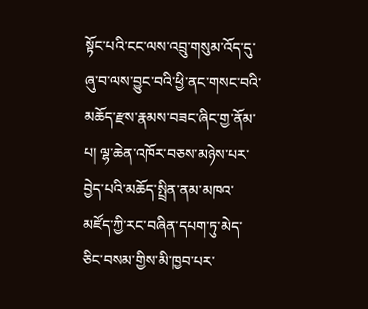སྟོང་པའི་ངང་ལས་འབྲུ་གསུམ་འོད་དུ་ཞུ་བ་ལས་བྱུང་བའི་ཕྱི་ནང་གསང་བའི་མཆོད་རྫས་རྣམས་བཟང་ཞིང་གྱ་ནོམ་པ། ལྷ་ཆེན་འཁོར་བཅས་མཉེས་པར་བྱེད་པའི་མཆོད་སྤྲིན་ནམ་མཁའ་མཛོད་ཀྱི་རང་བཞིན་དཔག་ཏུ་མེད་ཅིང་བསམ་གྱིས་མི་ཁྱབ་པར་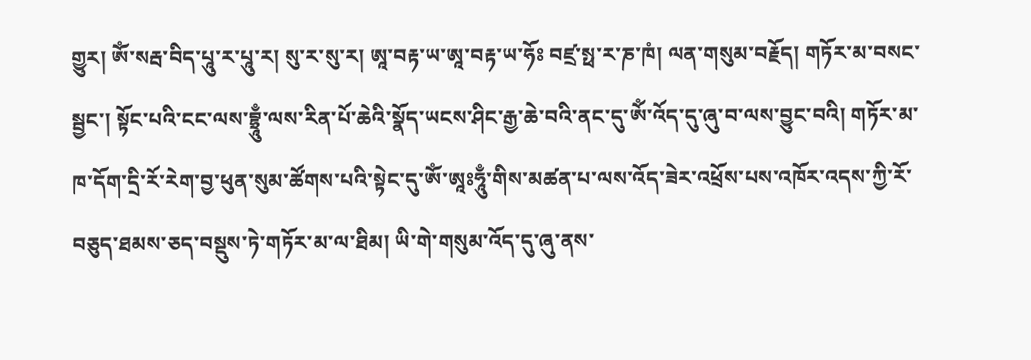གྱུར། ཨོཾ་སརྦ་བིད་པཱུ་ར་པཱུ་ར། སུ་ར་སུ་ར། ཨཱ་བརྟ་ཡ་ཨཱ་བརྟ་ཡ་ཧོཿ བཛྲ་སྥ་ར་ཎ་ཁཾ། ལན་གསུམ་བརྗོད། གཏོར་མ་བསང་སྦྱང་། སྟོང་པའི་ངང་ལས་བྷྲཱུྃ་ལས་རིན་པོ་ཆེའི་སྣོད་ཡངས་ཤིང་རྒྱ་ཆེ་བའི་ནང་དུ་ཨོཾ་འོད་དུ་ཞུ་བ་ལས་བྱུང་བའི། གཏོར་མ་ཁ་དོག་དྲི་རོ་རེག་བྱ་ཕུན་སུམ་ཚོགས་པའི་སྟེང་དུ་ཨོཾ་ཨཱཿཧཱུྃ་གིས་མཚན་པ་ལས་འོད་ཟེར་འཕྲོས་པས་འཁོར་འདས་ཀྱི་རོ་བཅུད་ཐམས་ཅད་བསྡུས་ཏེ་གཏོར་མ་ལ་ཐིམ། ཡི་གེ་གསུམ་འོད་དུ་ཞུ་ནས་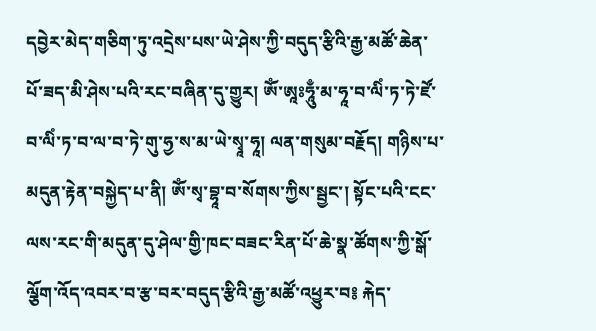དབྱེར་མེད་གཅིག་ཏུ་འདྲེས་པས་ཡེ་ཤེས་ཀྱི་བདུད་རྩིའི་རྒྱ་མཚོ་ཆེན་པོ་ཟད་མི་ཤེས་པའི་རང་བཞིན་དུ་གྱུར། ཨོཾ་ཨཱཿཧཱུྃ་མ་ཧཱ་བ་ལིཾ་ཏ་ཏེ་ཛོ་བ་ལིཾ་ཏ་བ་ལ་བ་ཏེ་གུ་ཧྱ་ས་མ་ཡེ་སྭཱ་ཧཱ། ལན་གསུམ་བརྗོད། གཉིས་པ་མདུན་རྟེན་བསྐྱེད་པ་ནི། ཨོཾ་སྭ་བྷཱ་བ་སོགས་ཀྱིས་སྦྱང་། སྟོང་པའི་ངང་ལས་རང་གི་མདུན་དུ་ཤེལ་གྱི་ཁང་བཟང་རིན་པོ་ཆེ་སྣ་ཚོགས་ཀྱི་སྒོ་ལྕོག་འོད་འབར་བ་རྩ་བར་བདུད་རྩིའི་རྒྱ་མཚོ་འཕྱུར་བ༔ རྐེད་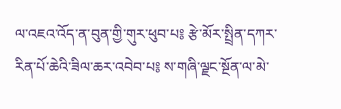ལ་འཇའ་འོད་ན་བུན་གྱི་གུར་ཕུབ་པ༔ རྩེ་མོར་སྤྲིན་དཀར་རིན་པོ་ཆེའི་ཟིལ་ཆར་འབེབ་པ༔ ས་གཞི་ལྗང་སྔོན་ལ་མེ་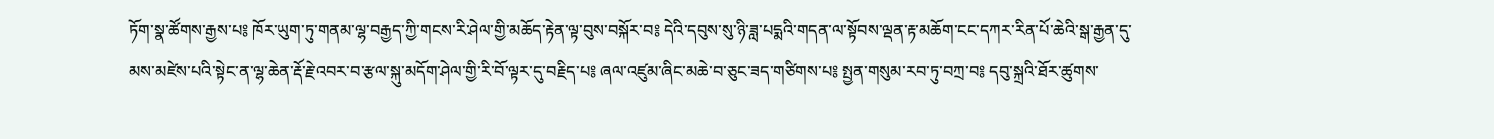ཏོག་སྣ་ཚོགས་རྒྱས་པ༔ ཁོར་ཡུག་ཏུ་གནམ་ལྷ་བརྒྱད་ཀྱི་གངས་རི་ཤེལ་གྱི་མཆོད་རྟེན་ལྟ་བུས་བསྐོར་བ༔ དེའི་དབུས་སུ་ཉི་ཟླ་པདྨའི་གདན་ལ་སྟོབས་ལྡན་རྟ་མཆོག་ངང་དཀར་རིན་པོ་ཆེའི་སྒ་རྒྱན་དུ་མས་མཛེས་པའི་སྟེང་ན་ལྷ་ཆེན་རྡོ་རྗེ་འབར་བ་རྩལ་སྐུ་མདོག་ཤེལ་གྱི་རི་བོ་ལྟར་དུ་བརྗིད་པ༔ ཞལ་འཛུམ་ཞིང་མཆེ་བ་ཅུང་ཟད་གཙིགས་པ༔ སྤྱན་གསུམ་རབ་ཏུ་བཀྲ་བ༔ དབུ་སྐྲའི་ཐོར་ཚུགས་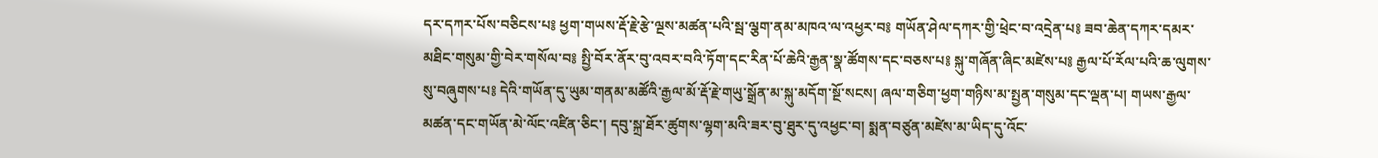དར་དཀར་པོས་བཅིངས་པ༔ ཕྱག་གཡས་རྡོ་རྗེ་རྩེ་ལྔས་མཚན་པའི་སྦ་ལྕག་ནམ་མཁའ་ལ་འཕྱར་བ༔ གཡོན་ཤེལ་དཀར་གྱི་ཕྲེང་བ་འདྲེན་པ༔ ཟབ་ཆེན་དཀར་དམར་མཐིང་གསུམ་གྱི་བེར་གསོལ་བ༔ སྤྱི་བོར་ནོར་བུ་འབར་བའི་ཏོག་དང་རིན་པོ་ཆེའི་རྒྱན་སྣ་ཚོགས་དང་བཅས་པ༔ སྐུ་གཞོན་ཞིང་མཛེས་པ༔ རྒྱལ་པོ་རོལ་པའི་ཆ་ལུགས་སུ་བཞུགས་པ༔ དེའི་གཡོན་དུ་ཡུམ་གནམ་མཚོའི་རྒྱལ་མོ་རྡོ་རྗེ་གཡུ་སྒྲོན་མ་སྐུ་མདོག་སྔོ་སངས། ཞལ་གཅིག་ཕྱག་གཉིས་མ་སྤྱན་གསུམ་དང་ལྡན་པ། གཡས་རྒྱལ་མཚན་དང་གཡོན་མེ་ལོང་འཛིན་ཅིང་། དབུ་སྐྲ་ཐོར་ཚུགས་ལྷག་མའི་ཟར་བུ་ཐུར་དུ་འཕྱང་བ། སྨན་བཙུན་མཛེས་མ་ཡིད་དུ་འོང་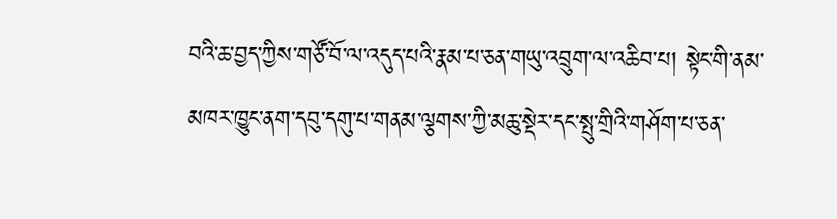བའི་ཆ་བྱད་ཀྱིས་གཙོ་བོ་ལ་འདུད་པའི་རྣམ་པ་ཅན་གཡུ་འབྲུག་ལ་འཆིབ་པ། སྟེང་གི་ནམ་མཁར་ཁྱུང་ནག་དབུ་དགུ་པ་གནམ་ལྕགས་ཀྱི་མཆུ་སྡེར་དང་སྤུ་གྲིའི་གཤོག་པ་ཅན་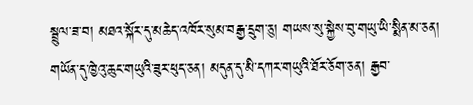སྦྲུལ་ཟ་བ། མཐའ་སྐོར་དུ་མཆེད་འཁོར་སུམ་བརྒྱ་དྲུག་ཅུ། གཡས་སུ་སྐྱེས་བུ་གཡུ་ཡི་སྨིན་མ་ཅན། གཡོན་དུ་ཁྱེའུ་ཆུང་གཡུའི་ཟུར་ཕུད་ཅན། མདུན་དུ་མི་དཀར་གཡུའི་ཐོར་ཅོག་ཅན། རྒྱབ་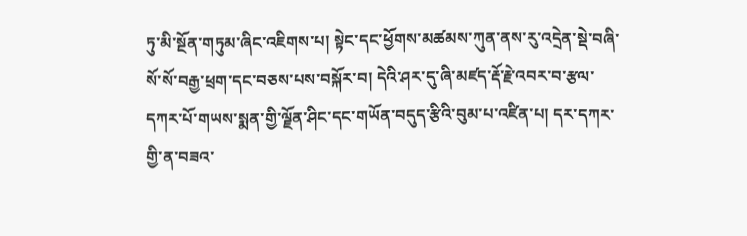ཏུ་མི་སྔོན་གཏུམ་ཞིང་འཇིགས་པ། སྟེང་དང་ཕྱོགས་མཚམས་ཀུན་ནས་རུ་འདྲེན་སྡེ་བཞི་སོ་སོ་བརྒྱ་ཕྲག་དང་བཅས་པས་བསྐོར་བ། དེའི་ཤར་དུ་ཞི་མཛད་རྡོ་རྗེ་འབར་བ་རྩལ་དཀར་པོ་གཡས་སྨན་གྱི་ལྗོན་ཤིང་དང་གཡོན་བདུད་རྩིའི་བུམ་པ་འཛིན་པ། དར་དཀར་གྱི་ན་བཟའ་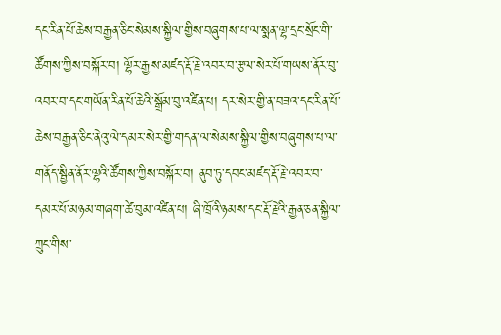དང་རིན་པོ་ཆེས་བརྒྱན་ཅིང་སེམས་སྐྱིལ་གྱིས་བཞུགས་པ་ལ་སྨན་ལྷ་དྲང་སྲོང་གི་ཚོགས་ཀྱིས་བསྐོར་བ། ལྷོར་རྒྱས་མཛད་རྡོ་རྗེ་འབར་བ་རྩལ་སེར་པོ་གཡས་ནོར་བུ་འབར་བ་དང་གཡོན་རིན་པོ་ཆེའི་སྒྲོམ་བུ་འཛིན་པ། དར་སེར་གྱི་ན་བཟའ་དང་རིན་པོ་ཆེས་བརྒྱན་ཅིང་ནེའུ་ལེ་དམར་སེར་གྱི་གདན་ལ་སེམས་སྐྱིལ་གྱིས་བཞུགས་པ་ལ་གནོད་སྦྱིན་ནོར་ལྷའི་ཚོགས་ཀྱིས་བསྐོར་བ། ནུབ་ཏུ་དབང་མཛད་རྡོ་རྗེ་འབར་བ་དམར་པོ་མཉམ་གཞག་ཚེ་བུམ་འཛིན་པ། ཞི་ཁྲོའི་ཉམས་དང་རྡོ་རྗེའི་རྒྱན་ཅན་སྐྱིལ་ཀྲུང་གིས་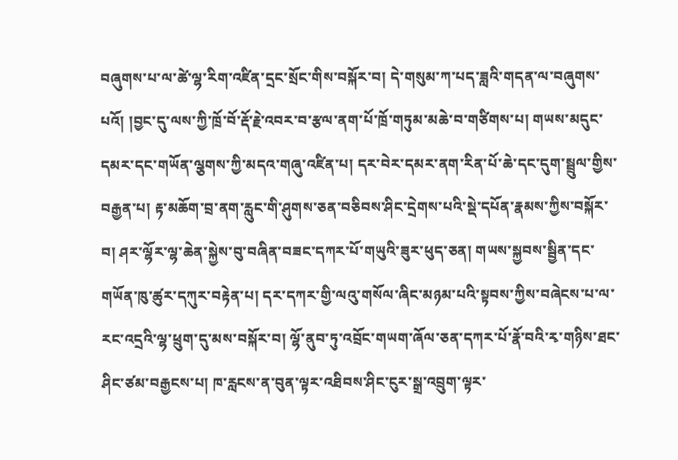བཞུགས་པ་ལ་ཚེ་ལྷ་རིག་འཛིན་དྲང་སྲོང་གིས་བསྐོར་བ། དེ་གསུམ་ཀ་པད་ཟླའི་གདན་ལ་བཞུགས་པའོ། །བྱང་དུ་ལས་ཀྱི་ཁྲོ་བོ་རྡོ་རྗེ་འབར་བ་རྩལ་ནག་པོ་ཁྲོ་གཏུམ་མཆེ་བ་གཙིགས་པ། གཡས་མདུང་དམར་དང་གཡོན་ལྕགས་ཀྱི་མདའ་གཞུ་འཛིན་པ། དར་བེར་དམར་ནག་རིན་པོ་ཆེ་དང་དུག་སྦྲུལ་གྱིས་བརྒྱན་པ། རྟ་མཆོག་བྲ་ནག་རླུང་གི་ཤུགས་ཅན་བཅིབས་ཤིང་དྲེགས་པའི་སྡེ་དཔོན་རྣམས་ཀྱིས་བསྐོར་བ། ཤར་ལྷོར་ལྷ་ཆེན་སྐྱེས་བུ་བཞིན་བཟང་དཀར་པོ་གཡུའི་ཟུར་ཕུད་ཅན། གཡས་སྐྱབས་སྦྱིན་དང་གཡོན་ཁུ་ཚུར་དཀུར་བརྟེན་པ། དར་དཀར་གྱི་ལའུ་གསོལ་ཞིང་མཉམ་པའི་སྟབས་ཀྱིས་བཞེངས་པ་ལ་རང་འདྲའི་ལྷ་ཕྲུག་དུ་མས་བསྐོར་བ། ལྷོ་ནུབ་ཏུ་འབྲོང་གཡག་ཞོལ་ཅན་དཀར་པོ་རྣོ་བའི་རྭ་གཉིས་ཐང་ཤིང་ཙམ་བརྒྱངས་པ། ཁ་རླངས་ན་བུན་ལྟར་འཐིབས་ཤིང་ངུར་སྒྲ་འབྲུག་ལྟར་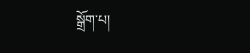སྒྲོག་པ།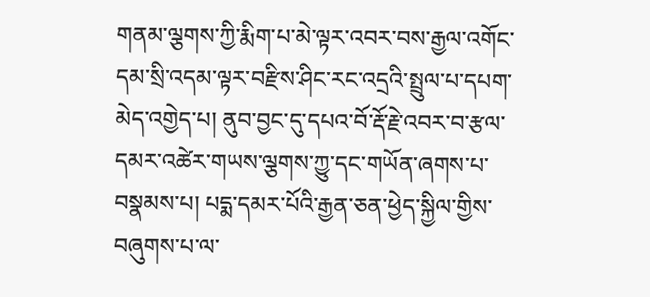གནམ་ལྕགས་ཀྱི་རྨིག་པ་མེ་ལྟར་འབར་བས་རྒྱལ་འགོང་དམ་སྲི་འདམ་ལྟར་བརྫིས་ཤིང་རང་འདྲའི་སྤྲུལ་པ་དཔག་མེད་འགྱེད་པ། ནུབ་བྱང་དུ་དཔའ་བོ་རྡོ་རྗེ་འབར་བ་རྩལ་དམར་འཚེར་གཡས་ལྕགས་ཀྱུ་དང་གཡོན་ཞགས་པ་བསྣམས་པ། པདྨ་དམར་པོའི་རྒྱན་ཅན་ཕྱེད་སྐྱིལ་གྱིས་བཞུགས་པ་ལ་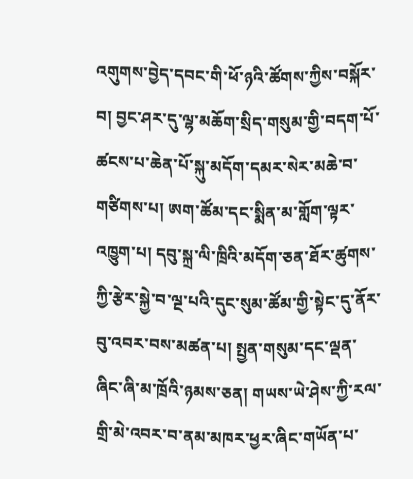འགུགས་བྱེད་དབང་གི་ཕོ་ཉའི་ཚོགས་ཀྱིས་བསྐོར་བ། བྱང་ཤར་དུ་ལྷ་མཆོག་སྲིད་གསུམ་གྱི་བདག་པོ་ཚངས་པ་ཆེན་པོ་སྐུ་མདོག་དམར་སེར་མཆེ་བ་གཙིགས་པ། ཨག་ཚོམ་དང་སྨིན་མ་གློག་ལྟར་འཁྱུག་པ། དབུ་སྐྲ་ལི་ཁྲིའི་མདོག་ཅན་ཐོར་ཚུགས་ཀྱི་རྩེར་སྐྱེ་བ་ལྔ་པའི་དུང་སུམ་ཚོམ་གྱི་སྟེང་དུ་ནོར་བུ་འབར་བས་མཚན་པ། སྤྱན་གསུམ་དང་ལྡན་ཞིང་ཞི་མ་ཁྲོའི་ཉམས་ཅན། གཡས་ཡེ་ཤེས་ཀྱི་རལ་གྲི་མེ་འབར་བ་ནམ་མཁར་ཕྱར་ཞིང་གཡོན་པ་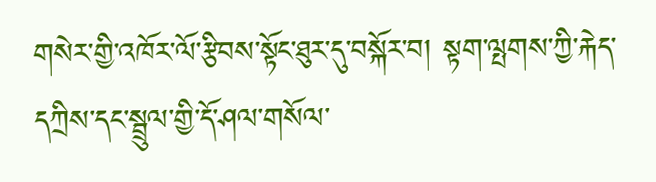གསེར་གྱི་འཁོར་ལོ་རྩིབས་སྟོང་ཐུར་དུ་བསྐོར་བ། སྟག་ལྤགས་ཀྱི་རྐེད་དཀྲིས་དང་སྦྲུལ་གྱི་དོ་ཤལ་གསོལ་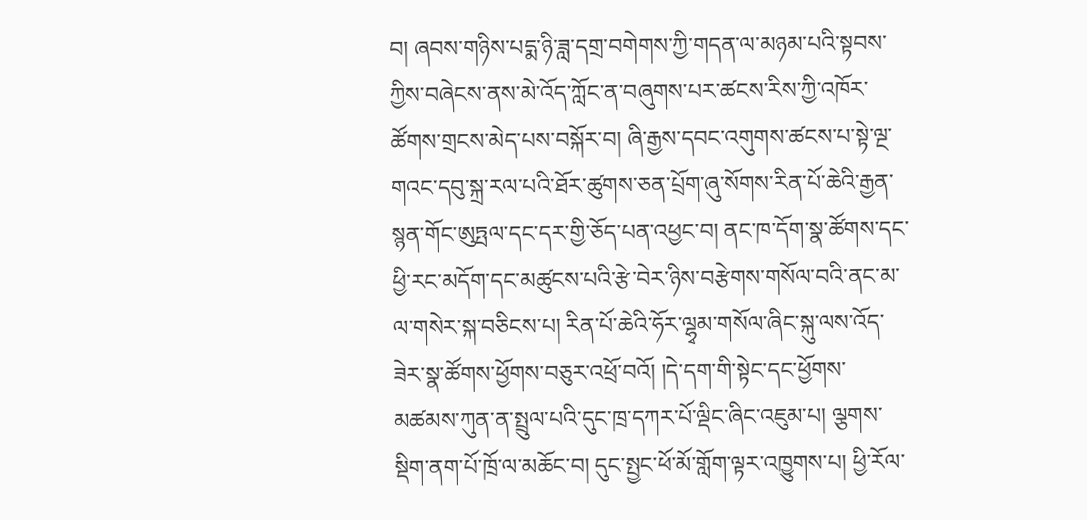བ། ཞབས་གཉིས་པདྨ་ཉི་ཟླ་དགྲ་བགེགས་ཀྱི་གདན་ལ་མཉམ་པའི་སྟབས་ཀྱིས་བཞེངས་ནས་མེ་འོད་ཀློང་ན་བཞུགས་པར་ཚངས་རིས་ཀྱི་འཁོར་ཚོགས་གྲངས་མེད་པས་བསྐོར་བ། ཞི་རྒྱས་དབང་འགུགས་ཚངས་པ་སྟེ་ལྔ་གའང་དབུ་སྐྲ་རལ་པའི་ཐོར་ཚུགས་ཅན་པྲོག་ཞུ་སོགས་རིན་པོ་ཆེའི་རྒྱན་སྙན་གོང་ཨུཏྤལ་དང་དར་གྱི་ཅོད་པན་འཕྱང་བ། ནང་ཁ་དོག་སྣ་ཚོགས་དང་ཕྱི་རང་མདོག་དང་མཚུངས་པའི་རྩེ་བེར་ཉིས་བརྩེགས་གསོལ་བའི་ནང་མ་ལ་གསེར་སྐ་བཅིངས་པ། རིན་པོ་ཆེའི་ཧོར་ལྷྭམ་གསོལ་ཞིང་སྐུ་ལས་འོད་ཟེར་སྣ་ཚོགས་ཕྱོགས་བཅུར་འཕྲོ་བའོ། །དེ་དག་གི་སྟེང་དང་ཕྱོགས་མཚམས་ཀུན་ན་སྤྲུལ་པའི་དུང་ཁྲ་དཀར་པོ་ལྡིང་ཞིང་འཇུམ་པ། ལྕགས་སྡིག་ནག་པོ་ཁྲོ་ལ་མཆོང་བ། དུང་སྤྱང་ཕོ་མོ་གློག་ལྟར་འཁྱུགས་པ། ཕྱི་རོལ་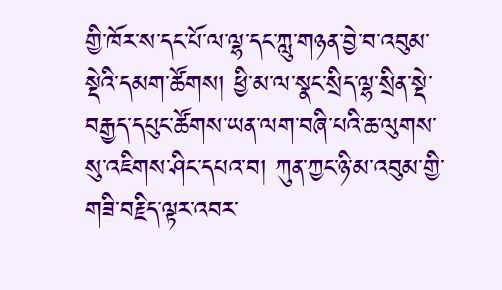གྱི་ཁོར་ས་དང་པོ་ལ་ལྷ་དང་ཀླུ་གཉན་བྱེ་བ་འབུམ་སྡེའི་དམག་ཚོགས། ཕྱི་མ་ལ་སྣང་སྲིད་ལྷ་སྲིན་སྡེ་བརྒྱད་དཔུང་ཚོགས་ཡན་ལག་བཞི་པའི་ཆ་ལུགས་སུ་འཇིགས་ཤིང་དཔའ་བ། ཀུན་ཀྱང་ཉི་མ་འབུམ་གྱི་གཟི་བརྗིད་ལྟར་འབར་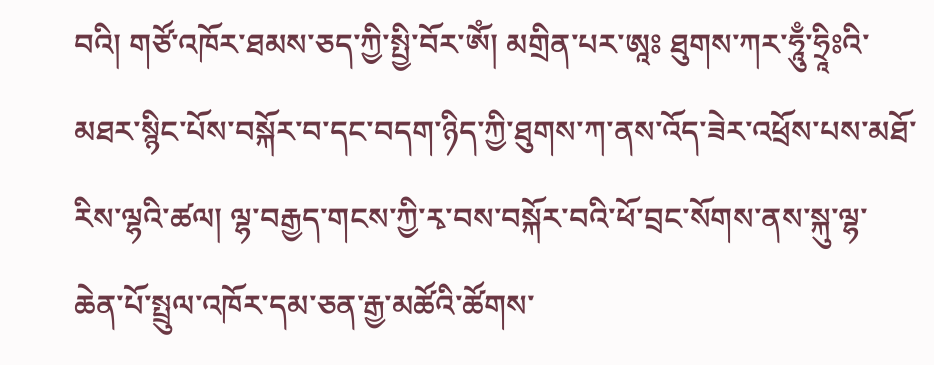བའི། གཙོ་འཁོར་ཐམས་ཅད་ཀྱི་སྤྱི་བོར་ཨོཾ། མགྲིན་པར་ཨཱཿ ཐུགས་ཀར་ཧཱུྃ་ཧྲཱིཿའི་མཐར་སྙིང་པོས་བསྐོར་བ་དང་བདག་ཉིད་ཀྱི་ཐུགས་ཀ་ནས་འོད་ཟེར་འཕྲོས་པས་མཐོ་རིས་ལྷའི་ཚལ། ལྷ་བརྒྱད་གངས་ཀྱི་རྭ་བས་བསྐོར་བའི་ཕོ་བྲང་སོགས་ནས་སྐུ་ལྷ་ཆེན་པོ་སྤྲུལ་འཁོར་དམ་ཅན་རྒྱ་མཚོའི་ཚོགས་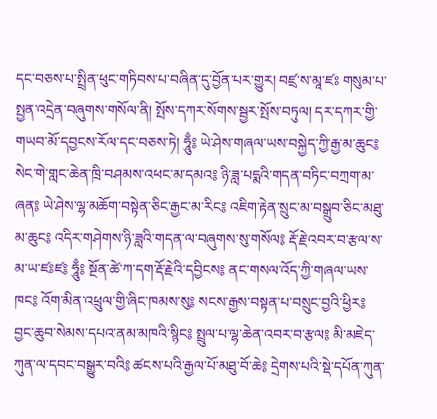དང་བཅས་པ་སྤྲིན་ཕུང་གཏིབས་པ་བཞིན་དུ་བྱོན་པར་གྱུར། བཛྲ་ས་མཱ་ཛཿ གསུམ་པ་སྤྱན་འདྲེན་བཞུགས་གསོལ་ནི། སྤོས་དཀར་སོགས་སྦྱར་སྤོས་བཏུལ། དར་དཀར་གྱི་གཡབ་མོ་དབྱངས་རོལ་དང་བཅས་ཏེ། ཧཱུྃ༔ ཡེ་ཤེས་གཞལ་ཡས་བསྐྱེད་ཀྱི་རྒྱ་མ་ཆུང༔ སེང་གེ་གླང་ཆེན་ཁྲི་བཤམས་འཕང་མ་དམའ༔ ཉི་ཟླ་པདྨའི་གདན་བཏིང་བཀྲག་མ་ཞན༔ ཡེ་ཤེས་ལྷ་མཆོག་བསྟེན་ཅིང་རྒྱང་མ་རིང༔ འཇིག་རྟེན་སྲུང་མ་བསྒྲུབ་ཅིང་མཐུ་མ་ཆུང༔ འདིར་གཤེགས་ཉི་ཟླའི་གདན་ལ་བཞུགས་སུ་གསོལ༔ རྡོ་རྗེ་འབར་བ་རྩལ་ས་མ་ཡ་ཛཿཛ༔ ཧཱུྃ༔ སྔོན་ཚེ་ཀ་དག་རྡོ་རྗེའི་དབྱིངས༔ ནང་གསལ་འོད་ཀྱི་གཞལ་ཡས་ཁང༔ འོག་མིན་འཕྲུལ་གྱི་ཞིང་ཁམས་སུ༔ སངས་རྒྱས་བསྟན་པ་བསྲུང་བྱའི་ཕྱིར༔ བྱང་ཆུབ་སེམས་དཔའ་ནམ་མཁའི་སྙིང༔ སྤྲུལ་པ་ལྷ་ཆེན་འབར་བ་རྩལ༔ མི་མཇེད་ཀུན་ལ་དབང་བསྒྱུར་བའི༔ ཚངས་པའི་རྒྱལ་པོ་མཐུ་བོ་ཆེ༔ དྲེགས་པའི་སྡེ་དཔོན་ཀུན་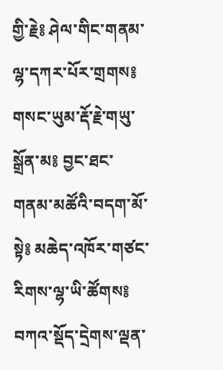གྱི་རྗེ༔ ཤེལ་གིང་གནམ་ལྷ་དཀར་པོར་གྲགས༔ གསང་ཡུམ་རྡོ་རྗེ་གཡུ་སྒྲོན་མ༔ བྱང་ཐང་གནམ་མཚོའི་བདག་མོ་སྟེ༔ མཆེད་འཁོར་གཙང་རིགས་ལྷ་ཡི་ཚོགས༔ བཀའ་སྡོད་དྲེགས་ལྡན་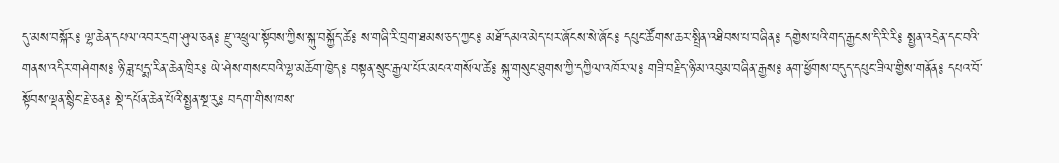དུ་མས་བསྐོར༔ ལྷ་ཆེན་དཔལ་འབར་དྲག་ཤུལ་ཅན༔ རྫུ་འཕྲུལ་སྟོབས་ཀྱིས་སྐུ་བསྐྱོད་ཚེ༔ ས་གཞི་རི་བྲག་ཐམས་ཅད་ཀྱང༔ མཐོ་དམའ་མེད་པར་ཞོངས་སེ་ཞོང༔ དཔུང་ཚོགས་ཆར་སྤྲིན་འཐིབས་པ་བཞིན༔ དགྱེས་པའི་གད་རྒྱངས་དི་རི་རི༔ སྤྱན་འདྲེན་དང་བའི་གནས་འདིར་གཤེགས༔ ཉི་ཟླ་པདྨ་རིན་ཆེན་ཁྲིར༔ ཡེ་ཤེས་གསང་བའི་ལྷ་མཆོག་ཁྱེད༔ བསྟན་སྲུང་རྒྱལ་པོར་མངའ་གསོལ་ཚེ༔ སྐུ་གསུང་ཐུགས་ཀྱི་དཀྱིལ་འཁོར་ལ༔ གཟི་བརྗིད་ཉི་མ་འབུམ་བཞིན་རྒྱས༔ ནག་ཕྱོགས་བདུད་དཔུང་ཟིལ་གྱིས་གནོན༔ དཔའ་བོ་སྟོབས་ལྡན་སྙིང་རྗེ་ཅན༔ སྡེ་དཔོན་ཆེན་པོའི་སྤྱན་སྔ་རུ༔ བདག་གིས་ཁས་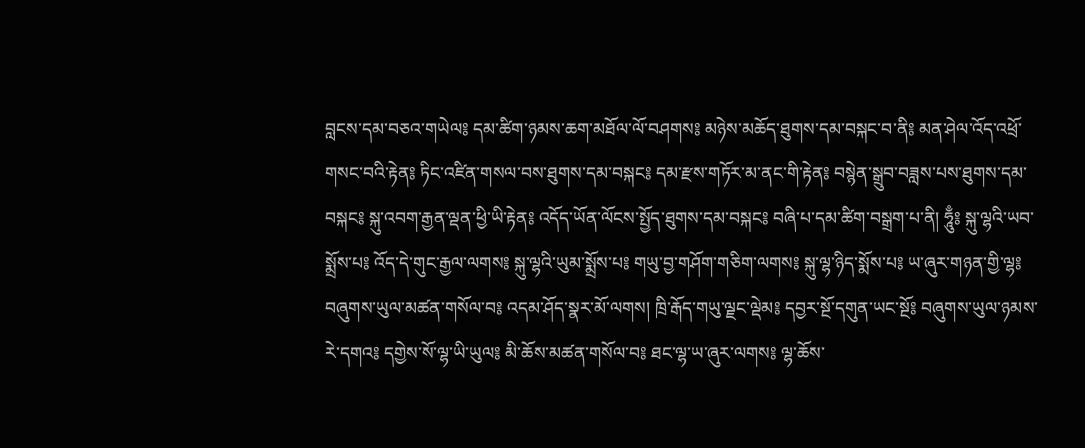བླངས་དམ་བཅའ་གཡེལ༔ དམ་ཚིག་ཉམས་ཆག་མཐོལ་ལོ་བཤགས༔ མཉེས་མཆོད་ཐུགས་དམ་བསྐང་བ་ནི༔ མན་ཤེལ་འོད་འཕྲོ་གསང་བའི་རྟེན༔ ཏིང་འཛིན་གསལ་བས་ཐུགས་དམ་བསྐང༔ དམ་རྫས་གཏོར་མ་ནང་གི་རྟེན༔ བསྙེན་སྒྲུབ་བཟླས་པས་ཐུགས་དམ་བསྐང༔ སྐུ་འབག་རྒྱན་ལྡན་ཕྱི་ཡི་རྟེན༔ འདོད་ཡོན་ལོངས་སྤྱོད་ཐུགས་དམ་བསྐང༔ བཞི་པ་དམ་ཚིག་བསྒྲག་པ་ནི། ཧཱུྃ༔ སྐུ་ལྷའི་ཡབ་སྨྲོས་པ༔ འོད་དེ་གུང་རྒྱལ་ལགས༔ སྐུ་ལྷའི་ཡུམ་སྨྲོས་པ༔ གཡུ་བྱ་གཤོག་གཅིག་ལགས༔ སྐུ་ལྷ་ཉིད་སྨོས་པ༔ ཡ་ཞུར་གཉན་གྱི་ལྷ༔ བཞུགས་ཡུལ་མཚན་གསོལ་བ༔ འདམ་ཤོད་སྣར་མོ་ལགས། ཁྲི་རྒོད་གཡུ་ལྗང་ལྡེམ༔ དབྱར་སྔོ་དགུན་ཡང་སྔོ༔ བཞུགས་ཡུལ་ཉམས་རེ་དགའ༔ དགྱེས་སོ་ལྷ་ཡི་ཡུལ༔ མི་ཆོས་མཚན་གསོལ་བ༔ ཐང་ལྷ་ཡ་ཞུར་ལགས༔ ལྷ་ཆོས་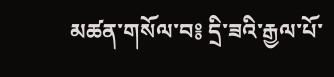མཚན་གསོལ་བ༔ དྲི་ཟའི་རྒྱལ་པོ་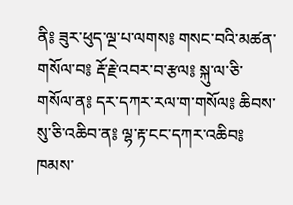ནི༔ ཟུར་ཕུད་ལྔ་པ་ལགས༔ གསང་བའི་མཚན་གསོལ་བ༔ རྡོ་རྗེ་འབར་བ་རྩལ༔ སྐུ་ལ་ཅི་གསོལ་ན༔ དར་དཀར་རལ་ག་གསོལ༔ ཆིབས་སུ་ཅི་འཆིབ་ན༔ ལྷ་རྟ་ངང་དཀར་འཆིབ༔ ཁམས་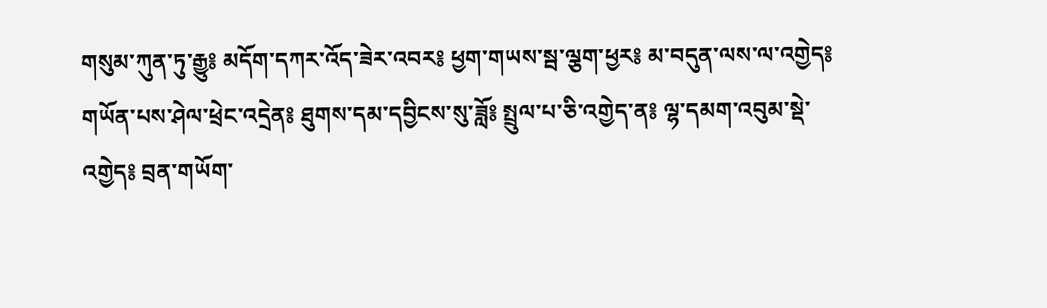གསུམ་ཀུན་ཏུ་རྒྱུ༔ མདོག་དཀར་འོད་ཟེར་འབར༔ ཕྱག་གཡས་སྦ་ལྕག་ཕྱར༔ མ་བདུན་ལས་ལ་འགྱེད༔ གཡོན་པས་ཤེལ་ཕྲེང་འདྲེན༔ ཐུགས་དམ་དབྱིངས་སུ་ཟློ༔ སྤྲུལ་པ་ཅི་འགྱེད་ན༔ ལྷ་དམག་འབུམ་སྡེ་འགྱེད༔ བྲན་གཡོག་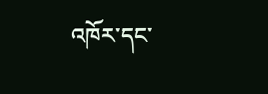འཁོར་དང་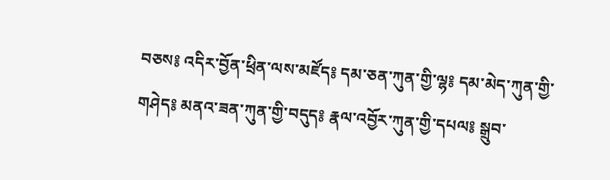བཅས༔ འདིར་བྱོན་ཕྲིན་ལས་མཛོད༔ དམ་ཅན་ཀུན་གྱི་ལྷ༔ དམ་མེད་ཀུན་གྱི་གཤེད༔ མནའ་ཟན་ཀུན་གྱི་བདུད༔ རྣལ་འབྱོར་ཀུན་གྱི་དཔལ༔ སྒྲུབ་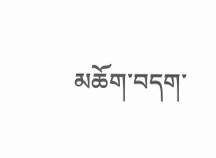མཆོག་བདག་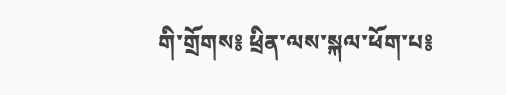གི་གྲོགས༔ ཕྲིན་ལས་སྐལ་ཕོག་པ༔